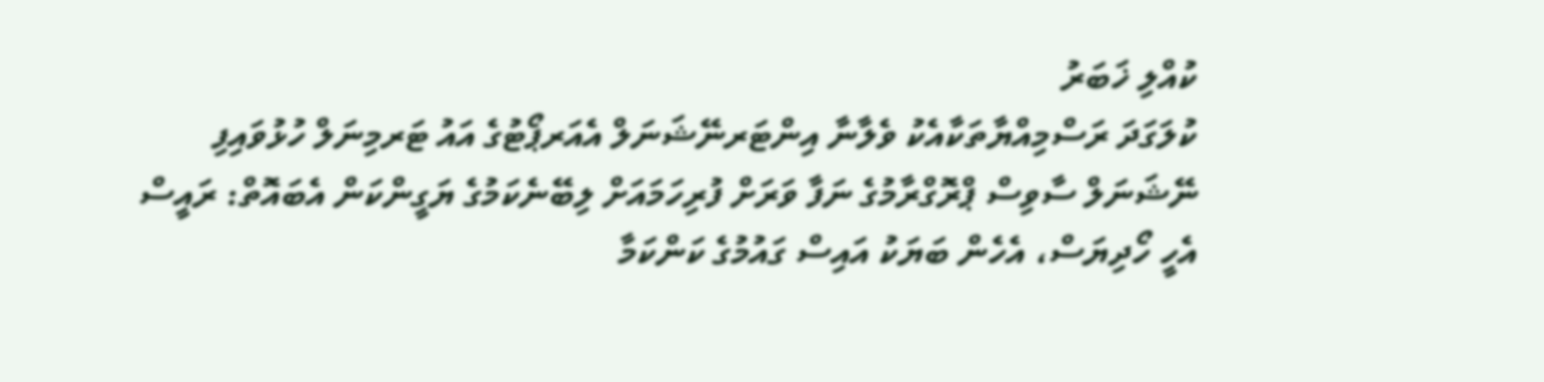ކުއްލި ޚަބަރު
ކުލަގަދަ ރަސްމިއްޔާތަކާއެކު ވެލާނާ އިންޓަރނޭޝަނަލް އެއަރޕޯޓުގެ އައު ޓަރމިނަލް ހުޅުވައިފި
ނޭޝަނަލް ސާވިސް ޕްރޮގްރާމުގެ ނަފާ ވަރަށް ފުރިހަމައަށް ލިބޭނެކަމުގެ ޔަގީންކަން އެބައޮތް: ރައީސް
އެހީ ހޯދިޔަސް، އެހެން ބަޔަކު އައިސް ގައުމުގެ ކަންކަމާ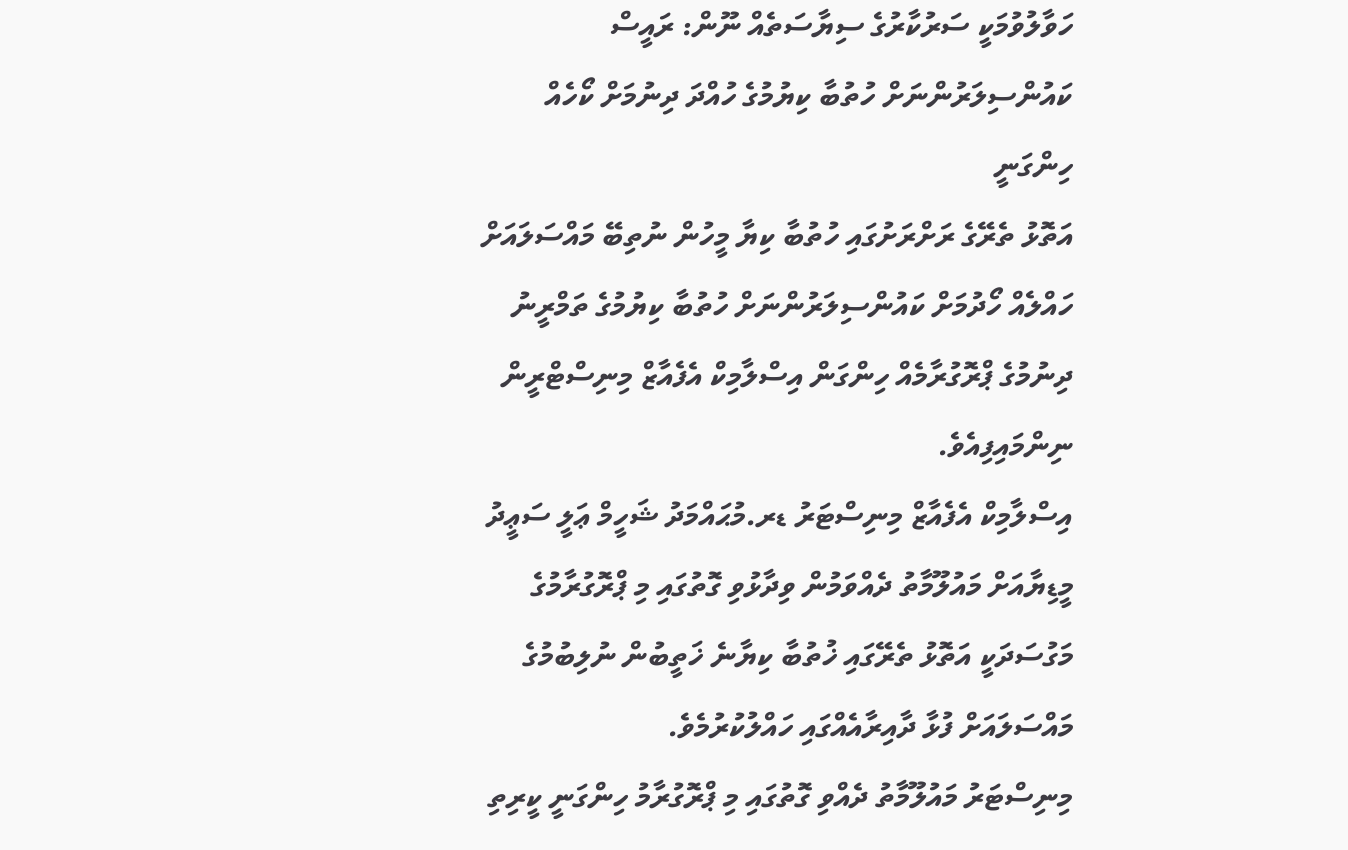ހަވާލުވުމަކީ ސަރުކާރުގެ ސިޔާސަތެއް ނޫން: ރައީސް
ކައުންސިލަރުންނަށް ހުތުބާ ކިޔުމުގެ ހުއްދަ ދިނުމަށް ކޯހެއް ހިންގަނީ
އަތޮޅު ތެރޭގެ ރަށްރަށުގައި ހުތުބާ ކިޔާ މީހުން ނުތިބޭ މައްސަލައަށް ހައްލެއް ހޯދުމަށް ކައުންސިލަރުންނަށް ހުތުބާ ކިޔުމުގެ ތަމްރީނު ދިނުމުގެ ޕްރޮގުރާމެއް ހިންގަން އިސްލާމިކް އެފެއާޒް މިނިސްޓްރީން ނިންމައިފިއެވެ.
އިސްލާމިކް އެފެއާޒް މިނިސްޓަރު ޑރ.މުޙައްމަދު ޝަހީމް ޢަލީ ސަޢީދު މީޑިޔާއަށް މައުލޫމާތު ދެއްވަމުން ވިދާޅުވި ގޮތުގައި މި ޕްރޮގުރާމުގެ މަގުސަދަކީ އަތޮޅު ތެރޭގައި ޚުތުބާ ކިޔާނެ ޚަތީބުން ނުލިބުމުގެ މައްސަލައަށް ފުޅާ ދާއިރާއެއްގައި ހައްލުކުރުމެވެ.
މިނިސްޓަރު މައުލޫމާތު ދެއްވި ގޮތުގައި މި ޕްރޮގުރާމު ހިންގަނީ ކީރިތި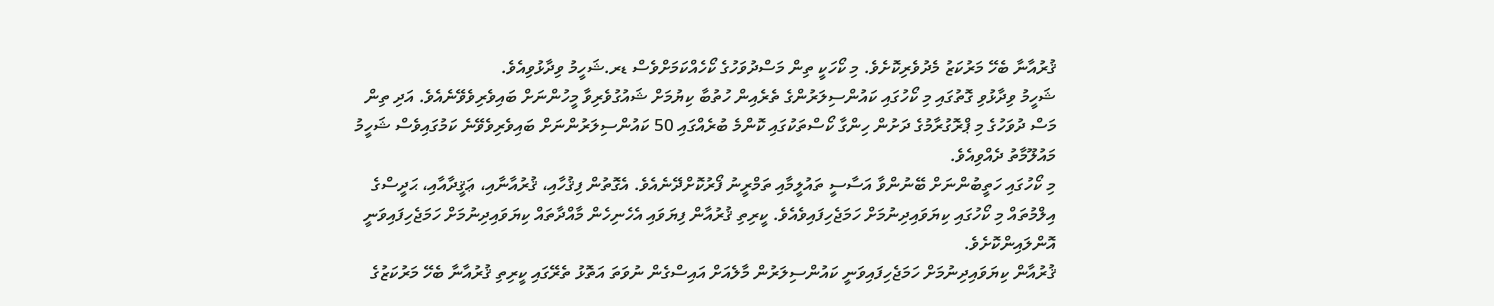ޤުރުއާނާ ބެހޭ މަރުކަޒު މެދުވެރިކޮށެވެ. މި ކޯހަކީ ތިން މަސްދުވަހުގެ ކޯހެއްކަމަށްވެސް ޑރ.ޝަހީމު ވިދާޅުވިއެވެ.
ޝަހީމު ވިދާޅުވި ގޮތުގައި މި ކޯހުގައި ކައުންސިލަރުންގެ ތެރެއިން ހުތުބާ ކިޔުމަށް ޝައުގުވެރިވާ މީހުންނަށް ބައިވެރިވެވޭނެއެވެ. އަދި ތިން މަސް ދުވަހުގެ މި ޕްރޮގުރާމުގެ ދަށުން ހިންގާ ކޯސްތަކުގައި ކޮންމެ ބުރެއްގައި 50 ކައުންސިލަރުންނަށް ބައިވެރިވެވޭނެ ކަމުގައިވެސް ޝަހީމު މައުލޫމާތު ދެއްވިއެވެ.
މި ކޯހުގައި ހަތީބުންނަށް ބޭނުންވާ އަސާސީ ތައުލީމާއި ތަމްރީނު ފޯރުކޮށްދޭނެއެވެ. އެގޮތުން ފިޤުހާއި، ޤުރުއާނާއި، ޢަޤީދާއާއި، ޙަދީސްގެ އިލްމުތައް މި ކޯހުގައި ކިޔަވައިދިނުމަށް ހަމަޖެހިފައިވެއެވެ. ކީރިތި ޤުރުއާން ފިޔަވައި އެހެނިހެން މާއްދާތައް ކިޔަވައިދިނުމަށް ހަމަޖެހިފައިވަނީ އޮންލައިންކޮށެވެ.
ޤުރުއާން ކިޔަވައިދިނުމަށް ހަމަޖެހިފައިވަނީ ކައުންސިލަރުން މާލެއަށް އައިސްގެން ނުވަތަ އަތޮޅު ތެރޭގައި ކީރިތި ޤުރުއާނާ ބެހޭ މަރުކަޒުގެ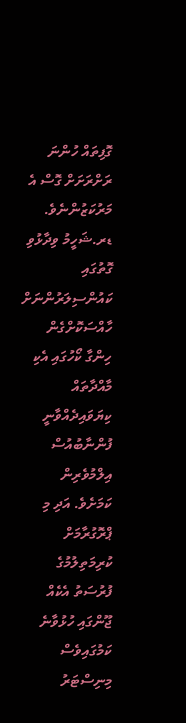ގޮފިތައް ހުންނަ ރަށްރަށަށް ގޮސް އެ މަރުކަޒުންނެވެ.
ޑރ.ޝަހީމު ވިދާޅުވި ގޮތުގައި ކައުންސިލަރުންނަށް ހާއްސަކޮށްގެން ހިންގާ ކޯހުގައި އެކި މާއްދާތައް ކިޔަވައިދެއްވާނީ ފުންނާބުއުސް އިލްމުވެރިން ކަމަށެވެ. އަދި މި ޕްރޮގުރާމަށް ކުރިމަތިލުމުގެ ފުރުސަތު އެކެއް ޖޫންގައި ހުޅުވާނެ ކަމުގައިވެސް މިނިސްޓަރު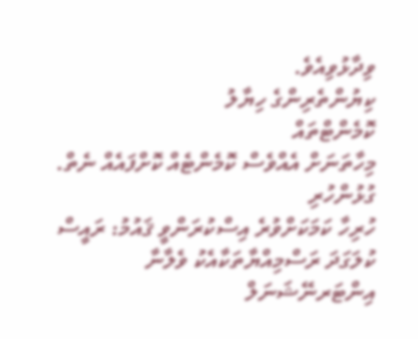ވިދާޅުވިއެވެ.
ކިޔުންތެރިންގެ ހިޔާލު
ކޮމެންޓްތައް
މިހާތަނަށް އެއްވެސް ކޮމެންޓެއް ކޮށްފައެއް ނެތް.
ގުޅުންހުރި
ހުރިހާ ކަމަކަށްވުރެ އިސްކުރަންވީ ޤައުމު: ރައީސް
ކުލަގަދަ ރަސްމިއްޔާތަކާއެކު ވެލާނާ އިންޓަރނޭޝަނަލް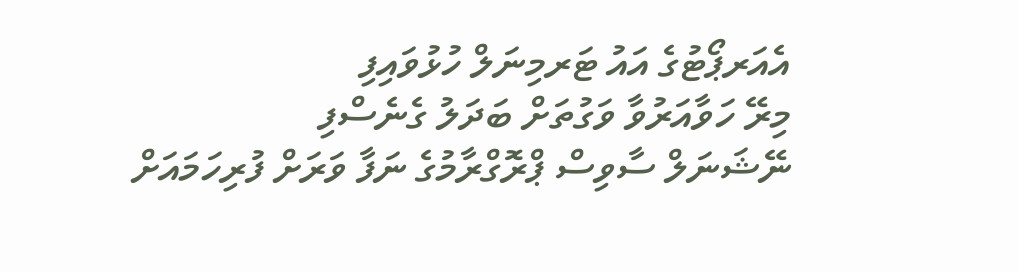އެއަރޕޯޓުގެ އައު ޓަރމިނަލް ހުޅުވައިފި
މިރޭ ހަވާއަރުވާ ވަގުތަށް ބަދަލު ގެނެސްފި
ނޭޝަނަލް ސާވިސް ޕްރޮގްރާމުގެ ނަފާ ވަރަށް ފުރިހަމައަށް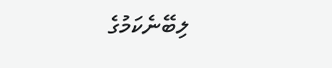ލިބޭނެކަމުގެ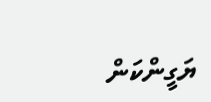ޔަގީންކަން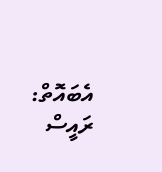އެބައޮތް: ރައީސް